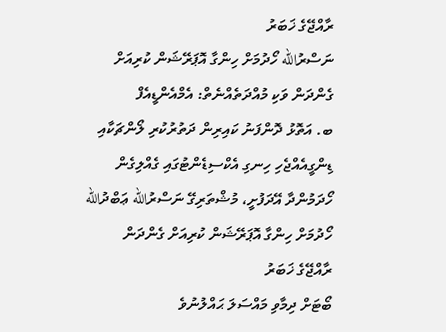ރާއްޖޭގެ ޚަބަރު
ނަސްރުالله ހޯދުމަށް ހިންގާ އޮޕަރޭޝަން ކުރިއަށް ގެންދަން ވަކި މުއްދަތެއްނެތް: އެމްއެންޑީއެފް
ބ. އަތޮޅު ދޮންފަނު ކައިރިން ދަތުރުކުރި ލޯންޗަކާއި ޑިންގީއެއްޖެހި ހިނގި އެކްސިޑެންޓުގައި ގެއްލިގެން ހޯދަމުންދާ އޭދަފުށީ، މުޝްތަރިގޭ ނަސްރުالله ޢަބްދުالله ހޯދުމަށް ހިންގާ އޮޕަރޭޝަން ކުރިއަށް ގެންދަން
ރާއްޖޭގެ ޚަބަރު
ބޯޓަށް ދިމާވި މައްސަލަ ޙައްލުނުވެ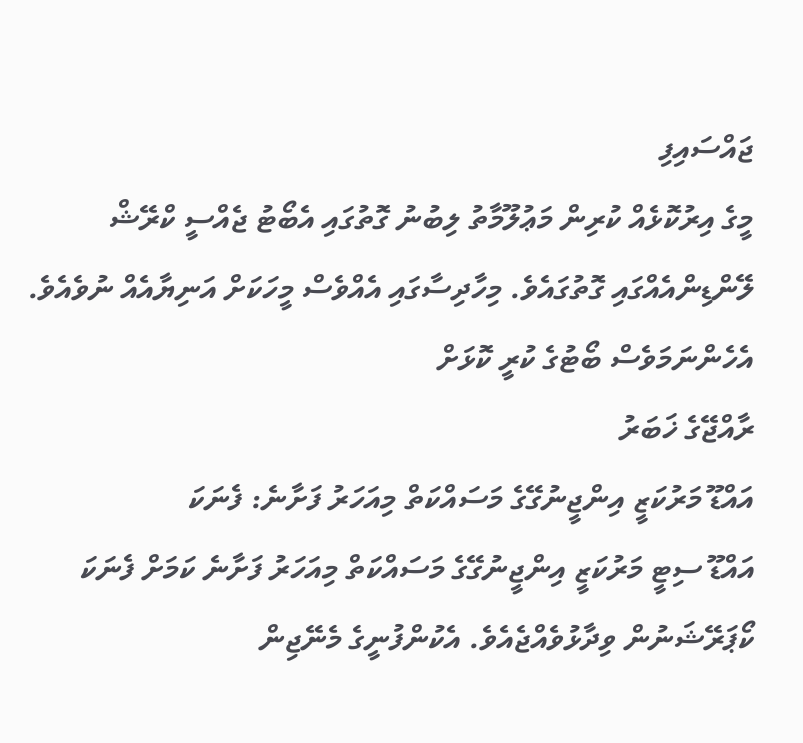ޖައްސައިފި
މީގެ އިރުކޮޅެއް ކުރިން މަޢުލޫމާތު ލިބުނު ގޮތުގައި އެބޯޓު ޖެއްސީ ކްރޭޝް ލޭންޑިންއެއްގައި ގޮތުގައެވެ. މިހާދިސާގައި އެއްވެސް މީހަކަށް އަނިޔާއެއް ނުވެއެވެ. އެހެންނަމަވެސް ބޯޓުގެ ކުރީ ކޮޅަށް
ރާއްޖޭގެ ޚަބަރު
އައްޑޫ މަރުކަޒީ އިންޖީނުގޭގެ މަސައްކަތް މިއަހަރު ފަށާނެ: ފެނަކަ
އައްޑޫ ސިޓީ މަރުކަޒީ އިންޖީނުގޭގެ މަސައްކަތް މިއަހަރު ފަށާނެ ކަމަށް ފެނަކަ ކޯޕަރޭޝަނުން ވިދާޅުވެއްޖެއެވެ. އެކުންފުނީގެ މެނޭޖިން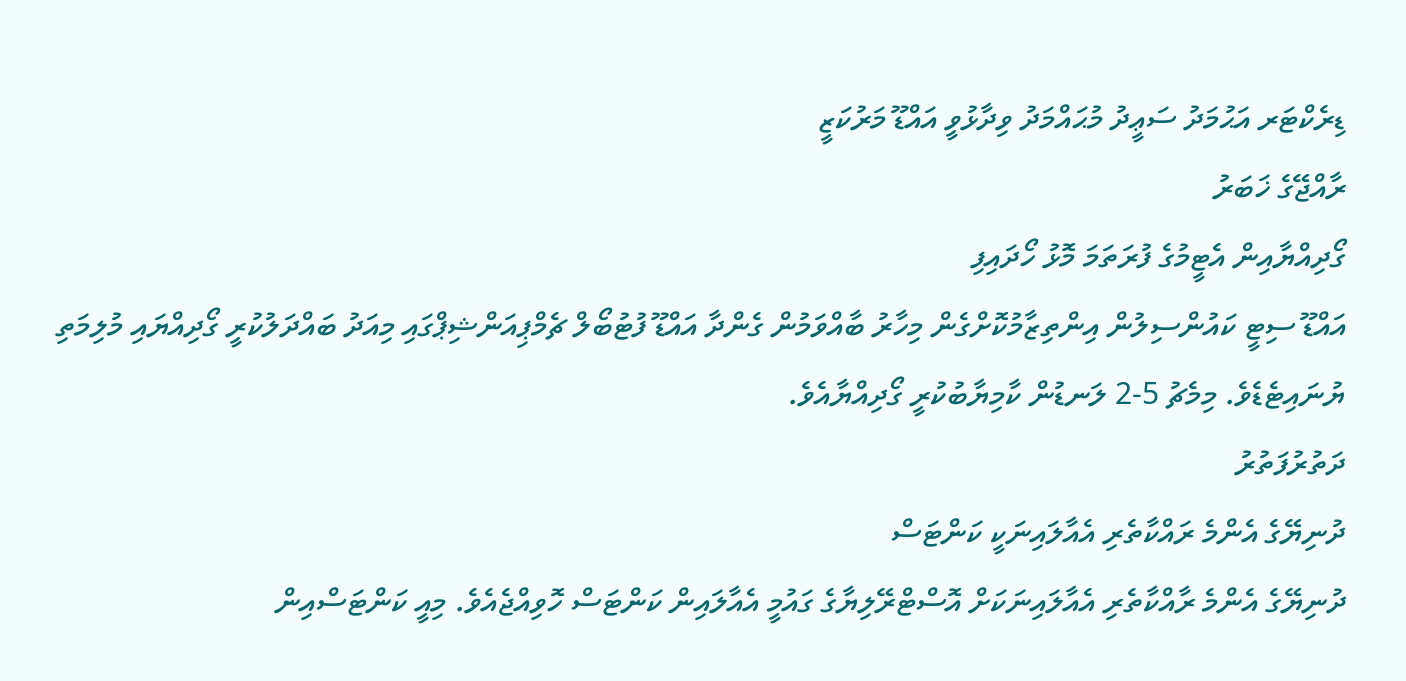ޑިރެކްޓަރ އަޙުމަދު ސަޢީދު މުޙައްމަދު ވިދާޅުވީ އައްޑޫ މަރުކަޒީ
ރާއްޖޭގެ ޚަބަރު
ގޯދިއްޔާއިން އެޓީމުގެ ފުރަތަމަ މޮޅު ހޯދައިފި
އައްޑޫ ސިޓީ ކައުންސިލުން އިންތިޒާމުކޮށްގެން މިހާރު ބާއްވަމުން ގެންދާ އައްޑޫ ފުޓުބޯލް ޗެމްޕިއަންޝިޕްގައި މިއަދު ބައްދަލުކުރީ ގޯދިއްޔައި މުލިމަތި ޔުނައިޓެޑެވެ. މިމެޗު 5-2 ލަނޑުން ކާމިޔާބުކުރީ ގޯދިއްޔާއެވެ.
ދަތުރުފަތުރު
ދުނިޔޭގެ އެންމެ ރައްކާތެރި އެއާލައިނަކީ ކަންޓަސް
ދުނިޔޭގެ އެންމެ ރާއްކާތެރި އެއާލައިނަކަށް އޮސްޓްރޭލިޔާގެ ގައުމީ އެއާލައިން ކަންޓަސް ހޮވިއްޖެއެވެ. މިއީ ކަންޓަސްއިން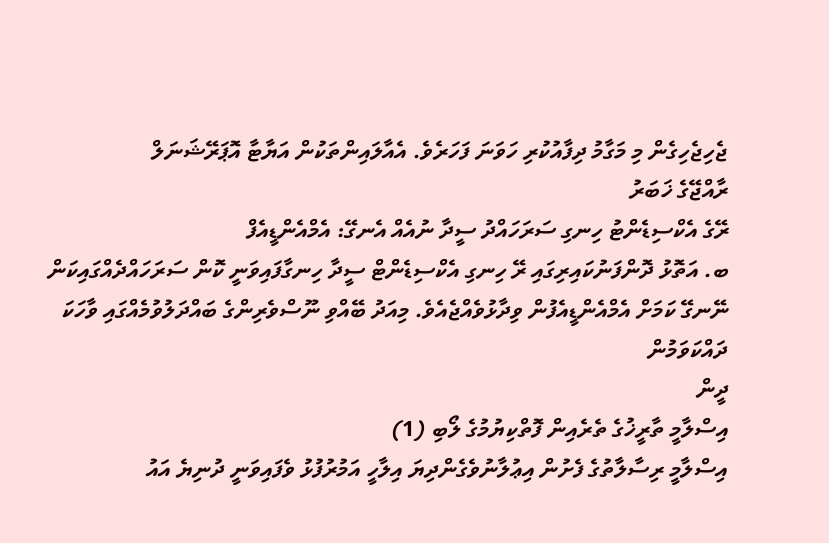ޖެހިޖެހިގެން މި މަގާމު ދިފާއުކުރި ހަވަނަ ފަހަރެވެ. އެއާލައިންތަކުން އަޔާޓާ އޮޕަރޭޝަނަލް
ރާއްޖޭގެ ޚަބަރު
ރޭގެ އެކްސިޑެންޓު ހިނގި ސަރަހައްދު ސީދާ ނުއެއް އެނގޭ: އެމްއެންޑީއެފް
ބ. އަތޮޅު ދޮންފަނުކައިރިގައި ރޭ ހިނގި އެކްސިޑެންޓް ސީދާ ހިނގާފައިވަނީ ކޮން ސަރަހައްދެއްގައިކަން ނޭނގޭ ކަމަށް އެމްއެންޑީއެފުން ވިދާޅުވެއްޖެއެވެ. މިއަދު ބޭއްވި ނޫސްވެރިންގެ ބައްދަލުވުމެއްގައި ވާހަކަ ދައްކަވަމުން
ދީން
އިސްލާމީ ތާރީޚުގެ ތެރެއިން ފޮތްކިޔުމުގެ ލޯބި (1)
އިސްލާމީ ރިސާލާތުގެ ފެށުން އިޢުލާނުވެގެންދިޔަ އިލާހީ އަމުރުފުޅު ވެފައިވަނީ ދުނިޔެ އައު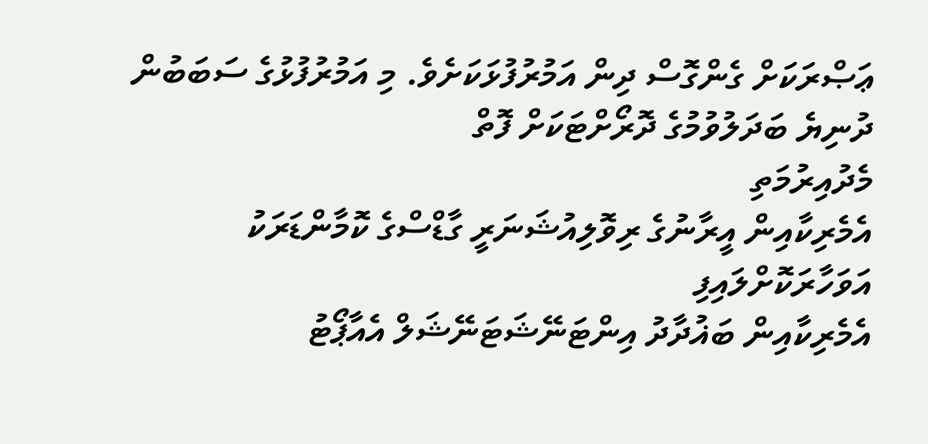ޢަޞްރަކަށް ގެންގޮސް ދިން އަމުރުފުޅަކަށެވެ. މި އަމުރުފުޅުގެ ސަބަބުން ދުނިޔެ ބަދަލުވުމުގެ ދޮރޯށްޓަކަށް ފޮތް
މެދުއިރުމަތި
އެމެރިކާއިން އީރާނުގެ ރިވޮލިއުޝަނަރީ ގާޑްސްގެ ކޮމާންޑަރަކު އަވަހާރަކޮށްލައިފި
އެމެރިކާއިން ބަޣުދާދު އިންޓަނޭޝަޓަނޭޝަލް އެއާޕޯޓު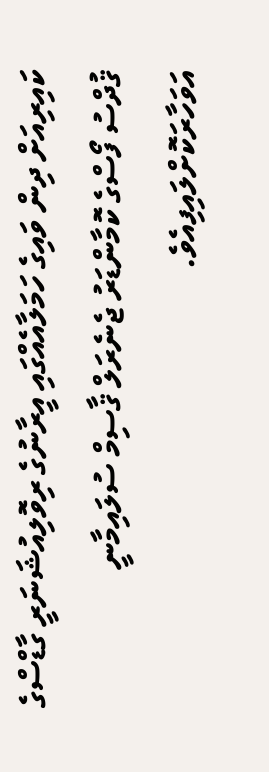ކައިރިއަށް ދިން ވައިގެ ހަމަލާއެއްގައި އީރާނުގެ ރިވޮލިއުޝަނަރީ ގާޑްސްގެ ޤުދްސު ފޯސްގެ ކޮމާންޑަރު ޖެނެރަލް ޤާސިމް ސުލައިމާނީ އަވަހާރަކޮށްލައިފިއެވެ.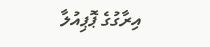އިރާގުގެ ޕޮޕިއުލާ